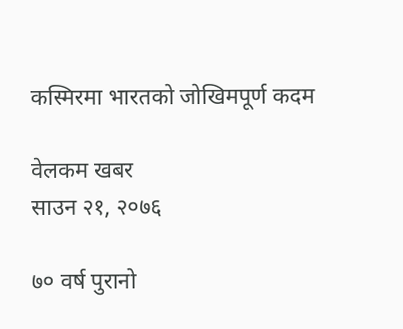कस्मिरमा भारतको जोखिमपूर्ण कदम

वेलकम खबर
साउन २१, २०७६

७० वर्ष पुरानो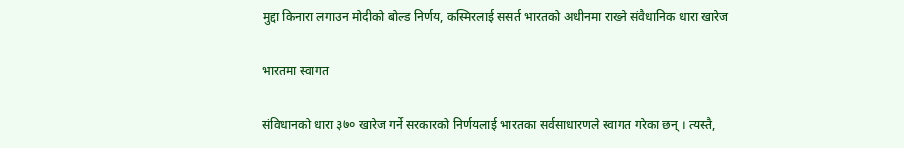मुद्दा किनारा लगाउन मोदीको बोल्ड निर्णय, कस्मिरलाई ससर्त भारतको अधीनमा राख्ने संवैधानिक धारा खारेज

भारतमा स्वागत

संविधानको धारा ३७० खारेज गर्ने सरकारको निर्णयलाई भारतका सर्वसाधारणले स्वागत गरेका छन् । त्यस्तै,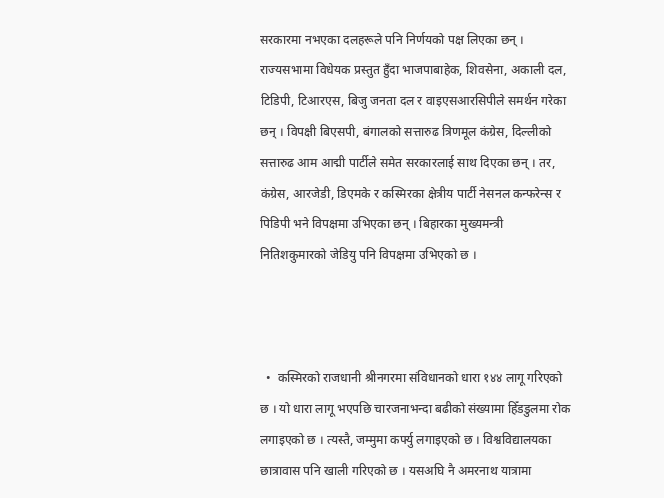सरकारमा नभएका दलहरूले पनि निर्णयको पक्ष लिएका छन् । राज्यसभामा विधेयक प्रस्तुत हुँदा भाजपाबाहेक, शिवसेना, अकाली दल, टिडिपी, टिआरएस, बिजु जनता दल र वाइएसआरसिपीले समर्थन गरेका छन् । विपक्षी बिएसपी, बंगालको सत्तारुढ त्रिणमूल कंग्रेस, दिल्लीको सत्तारुढ आम आद्मी पार्टीले समेत सरकारलाई साथ दिएका छन् । तर, कंग्रेस, आरजेडी, डिएमके र कस्मिरका क्षेत्रीय पार्टी नेसनल कन्फरेन्स र पिडिपी भने विपक्षमा उभिएका छन् । बिहारका मुख्यमन्त्री नितिशकुमारको जेडियु पनि विपक्षमा उभिएको छ ।



  •  कस्मिरको राजधानी श्रीनगरमा संविधानको धारा १४४ लागू गरिएको छ । यो धारा लागू भएपछि चारजनाभन्दा बढीको संख्यामा हिँडडुलमा रोक लगाइएको छ । त्यस्तै, जम्मुमा कर्फ्यु लगाइएको छ । विश्वविद्यालयका छात्रावास पनि खाली गरिएको छ । यसअघि नै अमरनाथ यात्रामा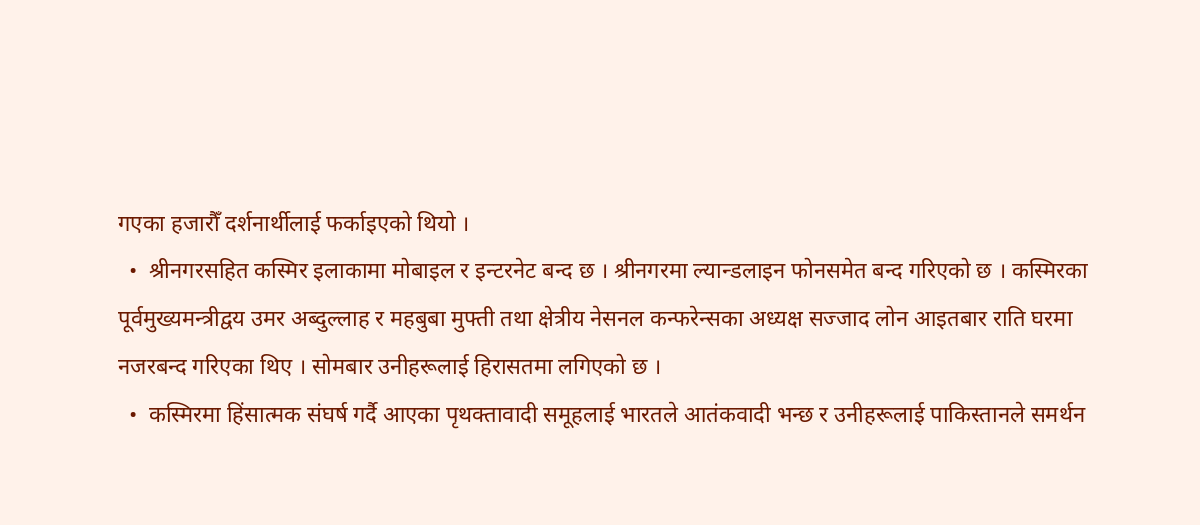गएका हजारौँ दर्शनार्थीलाई फर्काइएको थियो ।
  •  श्रीनगरसहित कस्मिर इलाकामा मोबाइल र इन्टरनेट बन्द छ । श्रीनगरमा ल्यान्डलाइन फोनसमेत बन्द गरिएको छ । कस्मिरका पूर्वमुख्यमन्त्रीद्वय उमर अब्दुल्लाह र महबुबा मुफ्ती तथा क्षेत्रीय नेसनल कन्फरेन्सका अध्यक्ष सज्जाद लोन आइतबार राति घरमा नजरबन्द गरिएका थिए । सोमबार उनीहरूलाई हिरासतमा लगिएको छ ।
  •  कस्मिरमा हिंसात्मक संघर्ष गर्दै आएका पृथक्तावादी समूहलाई भारतले आतंकवादी भन्छ र उनीहरूलाई पाकिस्तानले समर्थन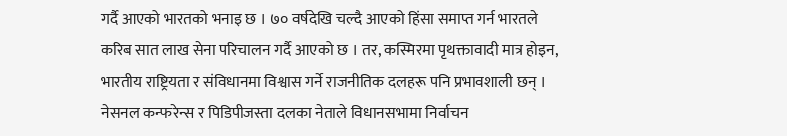गर्दै आएको भारतको भनाइ छ । ७० वर्षदेखि चल्दै आएको हिंसा समाप्त गर्न भारतले करिब सात लाख सेना परिचालन गर्दै आएको छ । तर, कस्मिरमा पृथक्तावादी मात्र होइन, भारतीय राष्ट्रियता र संविधानमा विश्वास गर्ने राजनीतिक दलहरू पनि प्रभावशाली छन् । नेसनल कन्फरेन्स र पिडिपीजस्ता दलका नेताले विधानसभामा निर्वाचन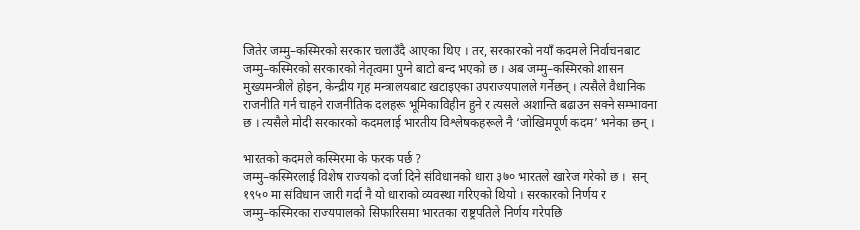जितेर जम्मु–कस्मिरको सरकार चलाउँदै आएका थिए । तर, सरकारको नयाँ कदमले निर्वाचनबाट जम्मु–कस्मिरको सरकारको नेतृत्वमा पुग्ने बाटो बन्द भएको छ । अब जम्मु–कस्मिरको शासन मुख्यमन्त्रीले होइन, केन्द्रीय गृह मन्त्रालयबाट खटाइएका उपराज्यपालले गर्नेछन् । त्यसैले वैधानिक राजनीति गर्न चाहने राजनीतिक दलहरू भूमिकाविहीन हुने र त्यसले अशान्ति बढाउन सक्ने सम्भावना छ । त्यसैले मोदी सरकारको कदमलाई भारतीय विश्लेषकहरूले नै ‘जोखिमपूर्ण कदम’ भनेका छन् ।

भारतको कदमले कस्मिरमा के फरक पर्छ ?
जम्मु–कस्मिरलाई विशेष राज्यको दर्जा दिने संविधानको धारा ३७० भारतले खारेज गरेको छ ।  सन् १९५० मा संविधान जारी गर्दा नै यो धाराको व्यवस्था गरिएको थियो । सरकारको निर्णय र जम्मु–कस्मिरका राज्यपालको सिफारिसमा भारतका राष्ट्रपतिले निर्णय गरेपछि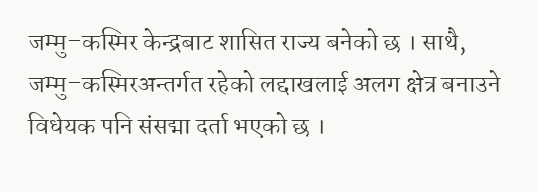जम्मु–कस्मिर केन्द्रबाट शासित राज्य बनेको छ । साथै, जम्मु–कस्मिरअन्तर्गत रहेको लद्दाखलाई अलग क्षेत्र बनाउने विधेयक पनि संसद्मा दर्ता भएको छ ।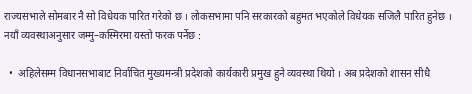राज्यसभाले सोमबार नै सो विधेयक पारित गरेको छ । लोकसभामा पनि सरकारको बहुमत भएकोले विधेयक सजिलै पारित हुनेछ । नयाँ व्यवस्थाअनुसार जम्मु–कस्मिरमा यस्तो फरक पर्नेछ :

  •  अहिलेसम्म विधानसभाबाट निर्वाचित मुख्यमन्त्री प्रदेशको कार्यकारी प्रमुख हुने व्यवस्था थियो । अब प्रदेशको शासन सीधै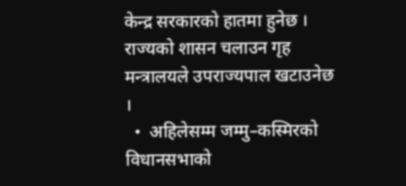केन्द्र सरकारको हातमा हुनेछ । राज्यको शासन चलाउन गृह मन्त्रालयले उपराज्यपाल खटाउनेछ ।
  •  अहिलेसम्म जम्मु–कस्मिरको विधानसभाको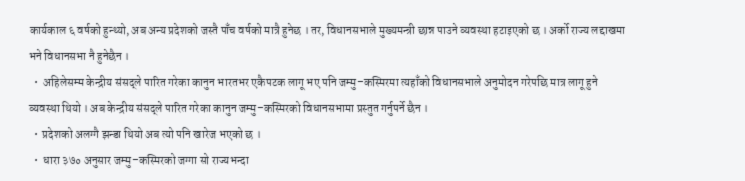कार्यकाल ६ वर्षको हुन्थ्यो, अब अन्य प्रदेशको जस्तै पाँच वर्षको मात्रै हुनेछ । तर, विधानसभाले मुख्यमन्त्री छान्न पाउने व्यवस्था हटाइएको छ । अर्को राज्य लद्दाखमा भने विधानसभा नै हुनेछैन ।
  •  अहिलेसम्म केन्द्रीय संसद्ले पारित गरेका कानुन भारतभर एकैपटक लागू भए पनि जम्मु–कस्मिरमा त्यहाँको विधानसभाले अनुमोदन गरेपछि मात्र लागू हुने व्यवस्था थियो । अब केन्द्रीय संसद्ले पारित गरेका कानुन जम्मु–कस्मिरको विधानसभामा प्रस्तुत गर्नुपर्ने छैन ।
  •  प्रदेशको अलग्गै झन्डा थियो अब त्यो पनि खारेज भएको छ ।
  •  धारा ३७० अनुसार जम्मु–कस्मिरको जग्गा सो राज्यभन्दा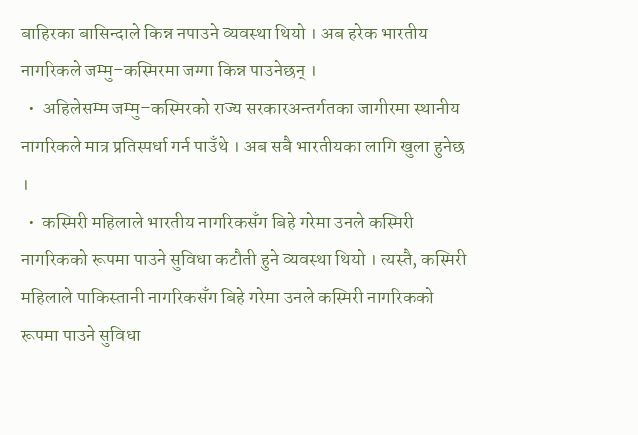बाहिरका बासिन्दाले किन्न नपाउने व्यवस्था थियो । अब हरेक भारतीय नागरिकले जम्मु–कस्मिरमा जग्गा किन्न पाउनेछन् ।
  •  अहिलेसम्म जम्मु–कस्मिरको राज्य सरकारअन्तर्गतका जागीरमा स्थानीय नागरिकले मात्र प्रतिस्पर्धा गर्न पाउँथे । अब सबै भारतीयका लागि खुला हुनेछ ।
  •  कस्मिरी महिलाले भारतीय नागरिकसँग बिहे गरेमा उनले कस्मिरी नागरिकको रूपमा पाउने सुविधा कटौती हुने व्यवस्था थियो । त्यस्तै, कस्मिरी महिलाले पाकिस्तानी नागरिकसँग बिहे गरेमा उनले कस्मिरी नागरिकको रूपमा पाउने सुविधा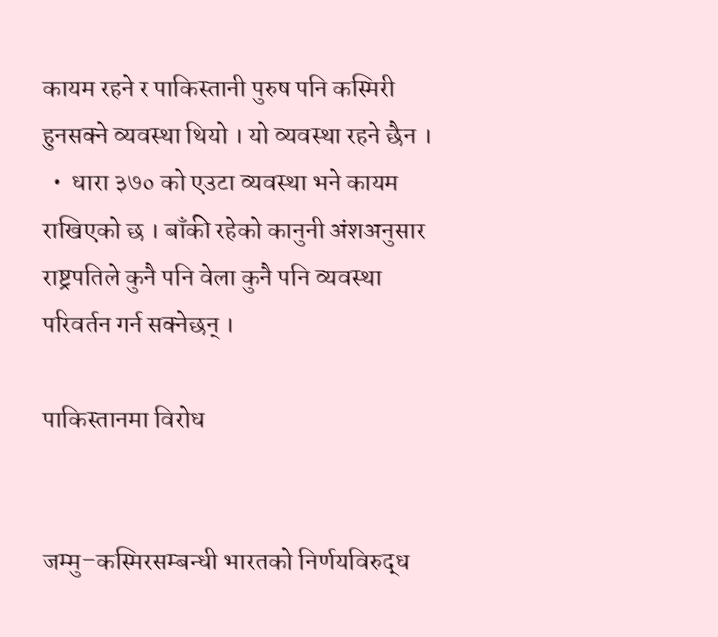कायम रहने र पाकिस्तानी पुरुष पनि कस्मिरी हुनसक्ने व्यवस्था थियो । यो व्यवस्था रहने छैन ।
  •  धारा ३७० को एउटा व्यवस्था भने कायम राखिएको छ । बाँकी रहेको कानुनी अंशअनुसार राष्ट्रपतिले कुनै पनि वेला कुनै पनि व्यवस्था परिवर्तन गर्न सक्नेछन् ।

पाकिस्तानमा विरोध


जम्मु–कस्मिरसम्बन्धी भारतको निर्णयविरुद्ध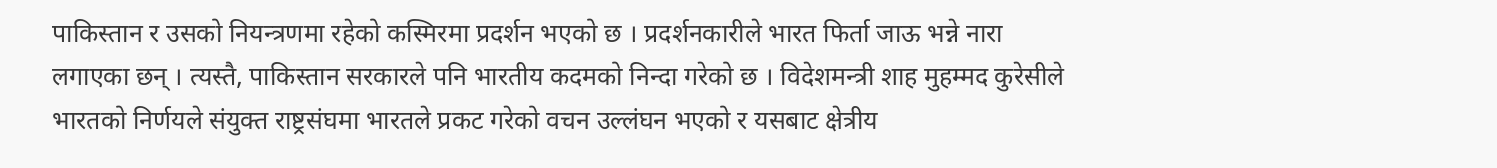पाकिस्तान र उसको नियन्त्रणमा रहेको कस्मिरमा प्रदर्शन भएको छ । प्रदर्शनकारीले भारत फिर्ता जाऊ भन्ने नारा लगाएका छन् । त्यस्तै, पाकिस्तान सरकारले पनि भारतीय कदमको निन्दा गरेको छ । विदेशमन्त्री शाह मुहम्मद कुरेसीले भारतको निर्णयले संयुक्त राष्ट्रसंघमा भारतले प्रकट गरेको वचन उल्लंघन भएको र यसबाट क्षेत्रीय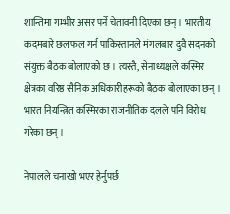शान्तिमा गम्भीर असर पर्ने चेतावनी दिएका छन् । भारतीय कदमबारे छलफल गर्न पाकिस्तानले मंगलबार दुवै सदनको संयुक्त बैठक बोलाएको छ । त्यस्तै, सेनाध्यक्षले कस्मिर क्षेत्रका वरिष्ठ सैनिक अधिकारीहरूको बैठक बोलाएका छन् । भारत नियन्त्रित कस्मिरका राजनीतिक दलले पनि विरोध गरेका छन् ।

नेपालले चनाखो भएर हेर्नुपर्छ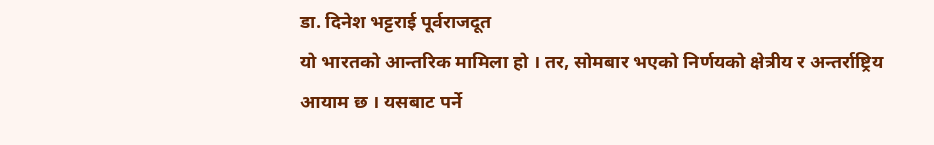डा. दिनेश भट्टराई पूर्वराजदूत
यो भारतको आन्तरिक मामिला हो । तर, सोमबार भएको निर्णयको क्षेत्रीय र अन्तर्राष्ट्रिय आयाम छ । यसबाट पर्ने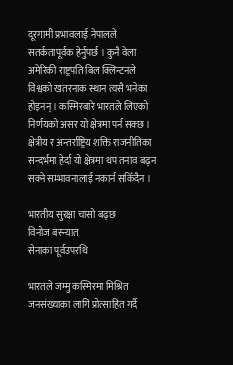दूरगामी प्रभावलाई नेपालले सतर्कतापूर्वक हेर्नुपर्छ । कुनै वेला अमेरिकी राष्ट्रपति बिल क्लिन्टनले विश्वको खतरनाक स्थान त्यसै भनेका होइनन् । कस्मिरबारे भारतले लिएको निर्णयको असर यो क्षेत्रमा पर्न सक्छ । क्षेत्रीय र अन्तर्राष्ट्रिय शक्ति राजनीतिका सन्दर्भमा हेर्दा यो क्षेत्रमा थप तनाव बढ्न सक्ने सम्भावनालाई नकार्न सकिँदैन ।

भारतीय सुरक्षा चासो बढ्छ
विनोज बस्न्यात
सेनाका पूर्वउपरथि

भारतले जम्मु कस्मिरमा मिश्रित जनसंख्याका लागि प्रोत्साहित गर्दै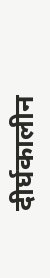दीर्घकालीन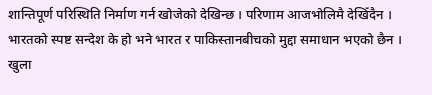शान्तिपूर्ण परिस्थिति निर्माण गर्न खोजेको देखिन्छ । परिणाम आजभोलिमै देखिँदैन । भारतको स्पष्ट सन्देश के हो भने भारत र पाकिस्तानबीचको मुद्दा समाधान भएको छैन । खुला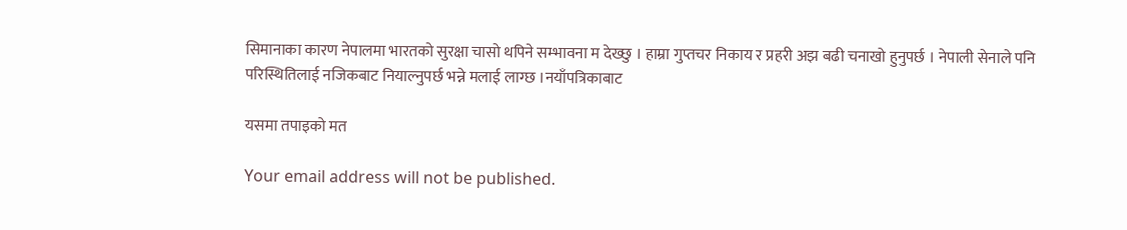सिमानाका कारण नेपालमा भारतको सुरक्षा चासो थपिने सम्भावना म देख्छु । हाम्रा गुप्तचर निकाय र प्रहरी अझ बढी चनाखो हुनुपर्छ । नेपाली सेनाले पनि परिस्थितिलाई नजिकबाट नियाल्नुपर्छ भन्ने मलाई लाग्छ ।नयाँपत्रिकाबाट

यसमा तपाइको मत

Your email address will not be published.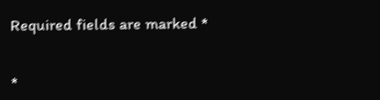Required fields are marked *


*